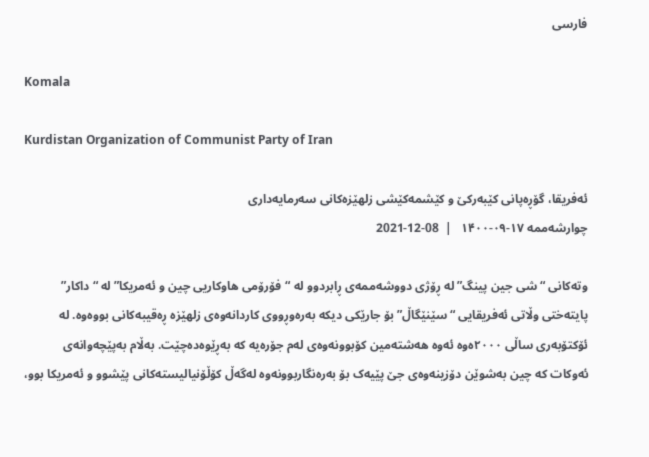فارسی

Komala

Kurdistan Organization of Communist Party of Iran

ئەفریقا، گۆڕەپانی کێبەرکێ و کێشمەکێشی زلهێزەکانی سەرمایەداری
چوارشەممە ۱۷-۰۹-۱۴۰۰   |  08-12-2021

وتەکانی “شی جین پینگ” لە ڕۆژی دووشەممەی ڕابردوو لە “فۆرۆمی هاوکاریی چین و ئەمریکا” لە “داکار” پایتەختی وڵاتی ئەفریقایی “سێنێگاڵ” بۆ جارێکی دیکە بەرەوڕووی کاردانەوەی زلهێزە ڕەقیبەکانی بووەوە. لە ئۆکتۆبەری ساڵی ٢٠٠٠ەوە ئەوە هەشتەمین کۆبوونەوەی لەم جۆرەیە کە بەڕێوەدەچێت. بەڵام بەپێچەوانەی ئەوکات کە چین بەشوێن دۆزینەوەی جێ پێیەک بۆ بەرەنگاربوونەوە لەگەڵ کۆڵۆنیالیستەکانی پێشوو و ئەمریکا بوو،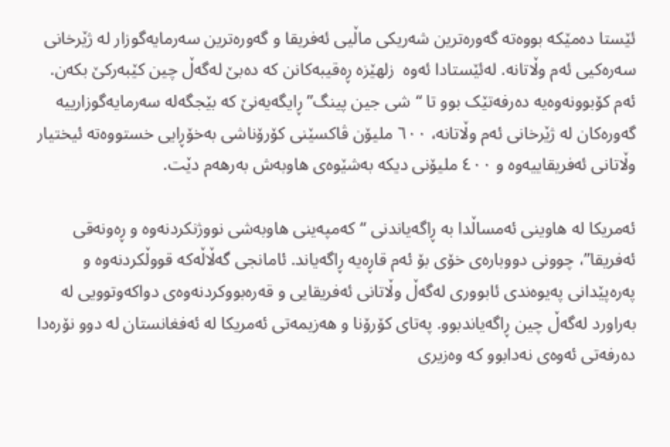ئێستا دەمێکە بووەتە گەورەترین شەریکی ماڵیی ئەفریقا و گەورەترین سەرمایەگوزار لە ژێرخانی سەرەکیی ئەم وڵاتانە. لەئێستادا ئەوە  زلهێزە ڕەقیبەکانن کە دەبێ لەگەڵ چین کێبەرکێ بکەن. ئەم کۆبوونەوەیە دەرفەتێک بوو تا “شی جین پینگ” ڕایگەیەنێ کە بێجگەلە سەرمایەگوزارییە گەورەکان لە ژێرخانی ئەم وڵاتانە، ٦٠٠ ملیۆن ڤاکسێنی کۆرۆناشی بەخۆڕایی خستووەتە ئیختیار وڵاتانی ئەفریقاییەوە و ٤٠٠ ملیۆنی دیکە بەشێوەی هاوبەش بەرهەم دێت.

ئەمریکا لە هاوینی ئەمساڵدا بە ڕاگەیاندنی “کەمپەینی هاوبەشی نووژنکردنەوە و ڕەونەقی ئەفریقا”، چوونی دووبارەی خۆی بۆ ئەم قاڕەیە ڕاگەیاند. ئامانجی گەڵاڵەکە قووڵکردنەوە و پەرەپێدانی پەیوەندی ئابووری لەگەڵ وڵاتانی ئەفریقایی و قەرەبووکردنەوەی دواکەوتوویی لە بەراورد لەگەڵ چین ڕاگەیاندبوو. پەتای کۆرۆنا و هەزیمەتی ئەمریکا لە ئەفغانستان لە دوو نۆرەدا دەرفەتی ئەوەی نەدابوو کە وەزیری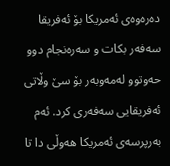دەرەوەی ئەمریکا بۆ ئەفریقا سەفەر بکات و سەرەنجام دوو حەوتوو لەمەوبەر بۆ سێ وڵاتی ئەفریقایی سەفەری کرد. ئەم بەرپرسەی ئەمریکا هەوڵی دا تا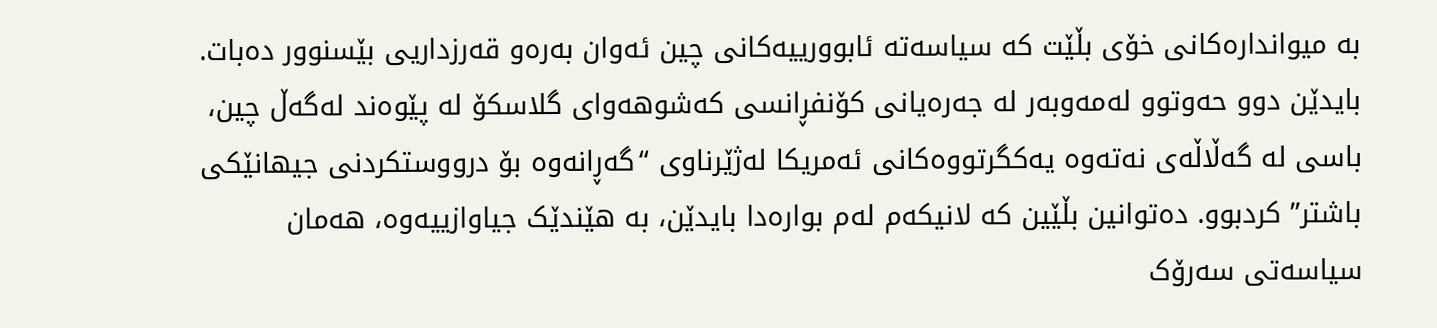بە میواندارەکانی خۆی بڵێت کە سیاسەتە ئابوورییەکانی چین ئەوان بەرەو قەرزداریی بێسنوور دەبات. بایدێن دوو حەوتوو لەمەوبەر لە جەرەیانی کۆنفڕانسی کەشوهەوای گلاسکۆ لە پێوەند لەگەڵ چین، باسی لە گەڵاڵەی نەتەوە یەکگرتووەکانی ئەمریکا لەژێرناوی “گەڕانەوە بۆ درووستکردنی جیهانێکی باشتر” کردبوو. دەتوانین بڵێین کە لانیکەم لەم بوارەدا بایدێن، بە هێندێک جیاوازییەوە، هەمان سیاسەتی سەرۆک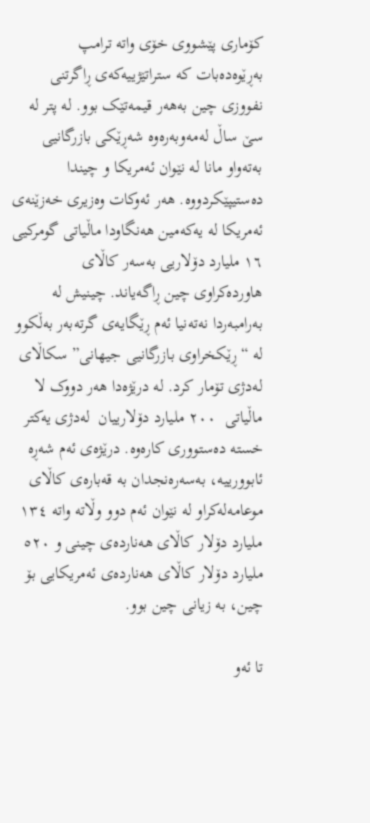کۆماری پێشووی خۆی واتە ترامپ بەڕێوەدەبات کە ستراتێژییەکەی ڕاگرتنی نفووزی چین بەهەر قیمەتێک بوو. لە پتر لە سێ ساڵ لەمەوبەرەوە شەڕێکی بازرگانیی بەتەواو مانا لە نێوان ئەمریکا و چیندا دەستیپێکردووە. هەر ئەوکات وەزیری خەزێنەی ئەمریکا لە یەکەمین هەنگاودا ماڵیاتی گومرکیی ١٦ ملیارد دۆلاریی بەسەر کاڵای هاوردەکراوی چین ڕاگەیاند. چینیش لە بەرامبەردا نەتەنیا ئەم ڕێگایەی گرتەبەر بەڵکوو لە “ڕێکخراوی بازرگانیی جیهانی” سکاڵای لەدژی تۆمار کرد. لە درێژەدا هەر دووک لا ماڵیاتی  ٢٠٠ ملیارد دۆلارییان  لەدژی یەکتر خستە دەستووری کارەوە. درێژەی ئەم شەڕە ئابوورییە، بەسەرەنجدان بە قەبارەی کاڵای موعامەلەکراو لە نێوان ئەم دوو وڵاتە واتە ١٣٤ ملیارد دۆلار کاڵای هەناردەی چینی و ٥٢٠ ملیارد دۆلار کاڵای هەناردەی ئەمریکایی بۆ چین، بە زیانی چین بوو.

تا ئەو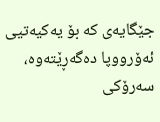جێگایەی کە بۆ یەکیەتیی ئەۆرووپا دەگەڕێتەوە، سەرۆکی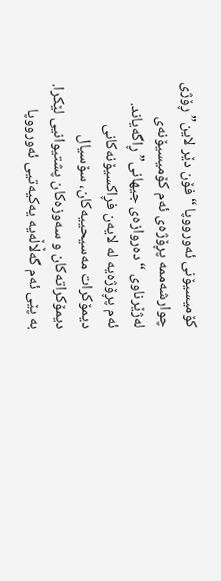کۆمیسیۆنی ئەورووپا “فۆن دێر لاین” ڕۆژی چوارشەممە پڕۆژەی ئەم کۆمیسیۆنەی لەژێرناوی “دەروازەی جیهانی” ڕاگەیاند. ئەم پڕۆژەیە لە لایەن فڕاکسیۆنەکانی دیمۆکرات مەسیحییەکان، سۆسیال دیمۆکراتەکان و سەوزەکان پشتیوانیی لێکرا. بە پێی ئەم گەڵاڵەیە یەکیەتیی ئەورووپا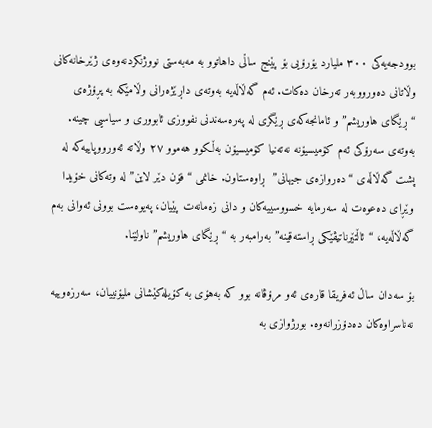بوودجەیەکی ٣٠٠ ملیارد یۆرۆیی بۆ پێنج ساڵی داهاتوو بە مەبەستی نووژنکردنەوەی ژێرخانەکانی وڵاتانی دەورووبەر تەرخان دەکات. ئەم گەڵاڵەیە بەوتەی داڕێژەرانی وڵامێکە بە پڕۆژەی “ڕێگای هاوریشم” و ئامانجەکەی ڕێگری لە پەرەسەندنی نفووزی ئابووری و سیاسیی چینە. بەوتەی سەرۆکی ئەم کۆمیسیۆنە نەتەنیا کۆمیسیۆن بەڵکوو هەموو ٢٧ وڵاتە ئەورووپاییەکە لە پشت گەڵاڵەی “دەروازەی جیهانی”  ڕاوەستاون. خانمی “فۆن دێر لاین” لە وتەکانی خۆیدا وێڕای دەعوەت لە سەرمایە خسووسییەکان و دانی زەمانەت پێیان، پەیوەست بوونی ئەوانی بەم گەڵاڵەیە، “ئاڵتێرناتیڤێکی ڕاستەقینە” بەرامبەر بە “ڕێگای هاوریشم” ناولێنا.

بۆ سەدان ساڵ ئەفریقا قارەی ئەو مرۆڤانە بوو کە بەهۆی بە کۆیلەکێشانی ملیۆنییان، سەرزەوییە نەناسراوەکان دەدۆزرانەوە. بورژوازی بە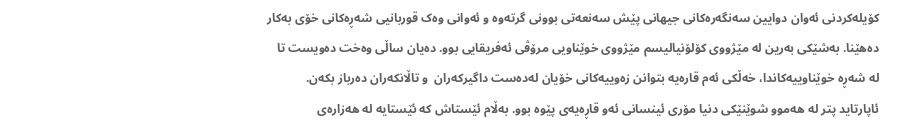کۆیلەکردنی ئەوان دوایین سەنگەرەکانی جیهانی پێش سەنعەتی بوونی گرتەوە و ئەوانی وەک قوربانیی شەڕەکانی خۆی بەکار دەهێنا. بەشێکی بەرین لە مێژووی کۆلۆنیالیسم مێژووی خوێناویی مرۆڤی ئەفریقایی بوو. دەیان ساڵی وەخت دەویست تا لە شەڕە خوێناوییەکاندا، خەڵکی ئەم قارەیە بتوانن زەوییەکانی خۆیان لەدەست داگیرکەران  و تاڵانکەران دەرباز بکەن.  ئاپارتاید پتر لە هەموو شوێنێکی دنیا مۆری ئینسانی ئەو قاڕەیەی پێوە بوو. بەڵام ئێستاش کە ئێستایە لە هەزارەی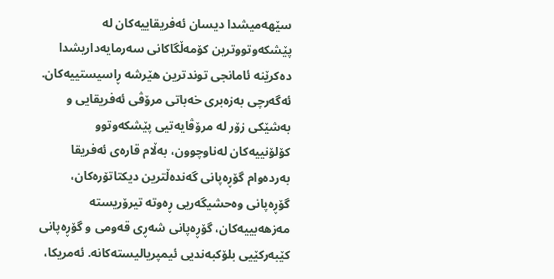سێهەمیشدا دیسان ئەفریقاییەکان لە پێشکەوتووترین کۆمەڵگاکانی سەرمایەداریشدا دەکرێنە ئامانجی توندترین هێرشە ڕاسیستییەکان. ئەگەرچی بەزەبری خەباتی مرۆڤی ئەفریقایی و بەشێکی زۆر لە مرۆڤایەتیی پێشکەوتوو کۆلۆنییەکان لەناوچوون، بەڵام قارەی ئەفریقا بەردەوام گۆڕەپانی گەندەڵترین دیکتاتۆرەکان، گۆڕەپانی وەحشیگەریی ڕەوتە تیرۆریستە مەزهەبییەکان، گۆڕەپانی شەڕی قەومی و گۆڕەپانی کێبەرکێیی بلۆکبەندیی ئیمپریالیستەکانە. ئەمریکا،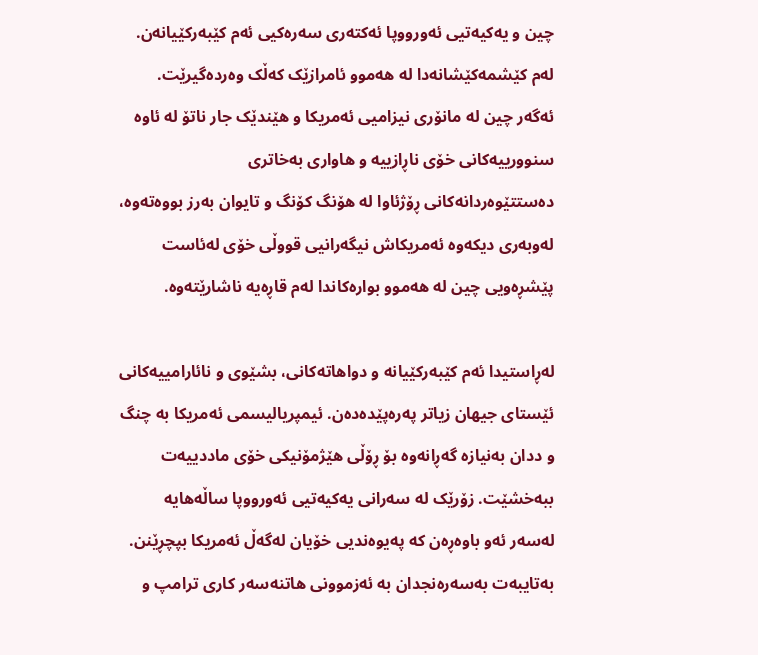چین و یەکیەتیی ئەورووپا ئەکتەری سەرەکیی ئەم کێبەرکێیانەن. لەم کێشمەکێشانەدا لە هەموو ئامرازێک کەڵک وەردەگیرێت. ئەگەر چین لە مانۆری نیزامیی ئەمریکا و هێندێک جار ناتۆ لە ئاوە سنوورییەکانی خۆی ناڕازییە و هاواری بەخاتری دەستتێوەردانەکانی ڕۆژئاوا لە هۆنگ کۆنگ و تایوان بەرز بووەتەوە، لەوبەری دیکەوە ئەمریکاش نیگەرانیی قووڵی خۆی لەئاست پێشڕەویی چین لە هەموو بوارەکاندا لەم قاڕەیە ناشارێتەوە.

لەڕاستیدا ئەم کێبەرکێیانە و دواهاتەکانی، بشێوی و نائارامییەکانی ئێستای جیهان زیاتر پەرەپێدەدەن. ئیمپریالیسمی ئەمریکا بە چنگ  و ددان بەنیازە گەڕانەوە بۆ ڕۆڵی هێژمۆنیکی خۆی ماددییەت ببەخشێت. زۆرێک لە سەرانی یەکیەتیی ئەورووپا ساڵەهایە لەسەر ئەو باوەڕەن کە پەیوەندیی خۆیان لەگەڵ ئەمریکا بپچڕێنن. بەتایبەت بەسەرەنجدان بە ئەزموونی هاتنەسەر کاری ترامپ و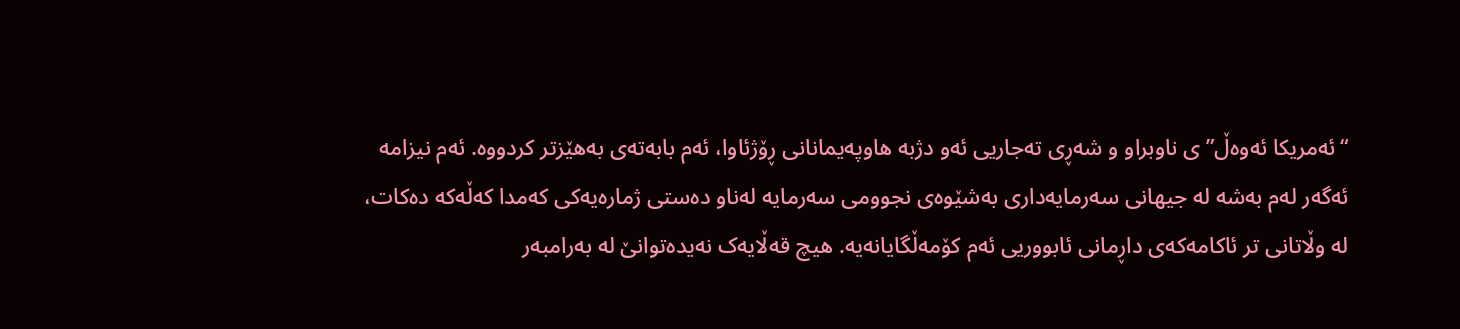“ئەمریکا ئەوەڵ”ی ناوبراو و شەڕی تەجاریی ئەو دژبە هاوپەیمانانی ڕۆژئاوا، ئەم بابەتەی بەهێزتر کردووە. ئەم نیزامە ئەگەر لەم بەشە لە جیهانی سەرمایەداری بەشێوەی نجوومی سەرمایە لەناو دەستی ژمارەیەکی کەمدا کەڵەکە دەکات، لە وڵاتانی تر ئاکامەکەی داڕمانی ئابووریی ئەم کۆمەڵگایانەیە. هیچ قەڵایەک نەیدەتوانێ لە بەرامبەر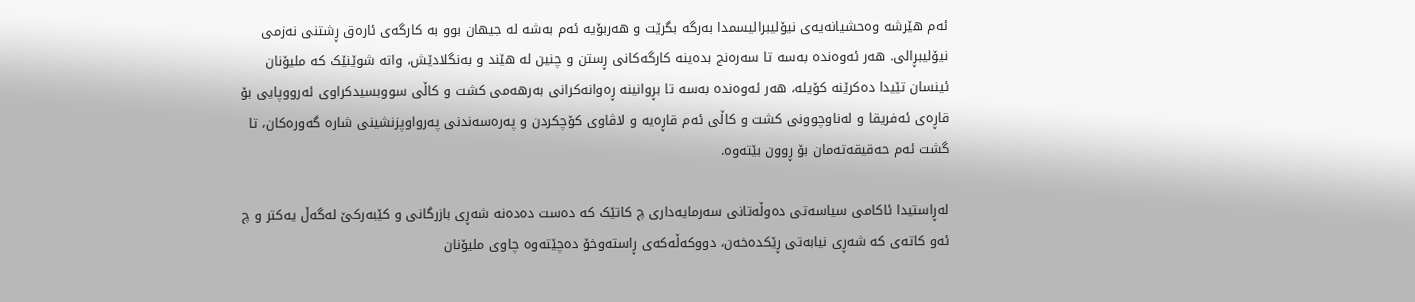ئەم هێرشە وەحشیانەیەی نیۆلیبرالیسمدا بەرگە بگرێت و هەربۆیە ئەم بەشە لە جیهان بوو بە کارگەی ئارەق ڕشتنی نەزمی نیۆلیبڕالی. هەر ئەوەندە بەسە تا سەرەنج بدەینە کارگەکانی ڕستن و چنین لە هێند و بەنگلادێش، واتە شوێنێک کە ملیۆنان ئینسان تێیدا دەکرێنە کۆیلە، هەر ئەوەندە بەسە تا بڕوانینە ڕەوانەکرانی بەرهەمی کشت و کاڵی سووبسیدکراوی ئەرووپایی بۆ قاڕەی ئەفریقا و لەناوچوونی کشت و کاڵی ئەم قاڕەیە و لاڤاوی کۆچکردن و پەرەسەندنی پەرواوپزنشینی شارە گەورەکان، تا گشت ئەم حەقیقەتەمان بۆ ڕوون بێتەوە.

لەڕاستیدا ئاکامی سیاسەتی دەوڵەتانی سەرمایەداری چ کاتێک کە دەست دەدەنە شەڕی بازرگانی و کێبەرکێ لەگەڵ یەکتر و چ ئەو کاتەی کە شەڕی نیابەتی ڕێکدەخەن، دووکەڵەکەی ڕاستەوخۆ دەچێتەوە چاوی ملیۆنان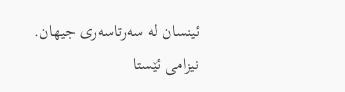ئینسان لە سەرتاسەری جیهان. نیزامی ئێستا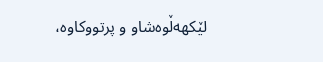لێکهەڵوەشاو و پرتووکاوە،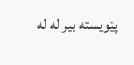پێویستە بیر لە لە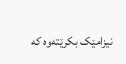نیزامێک بکرێتەوە کە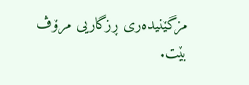مزگێنیدەری ڕزگاریی مرۆڤ بێت.